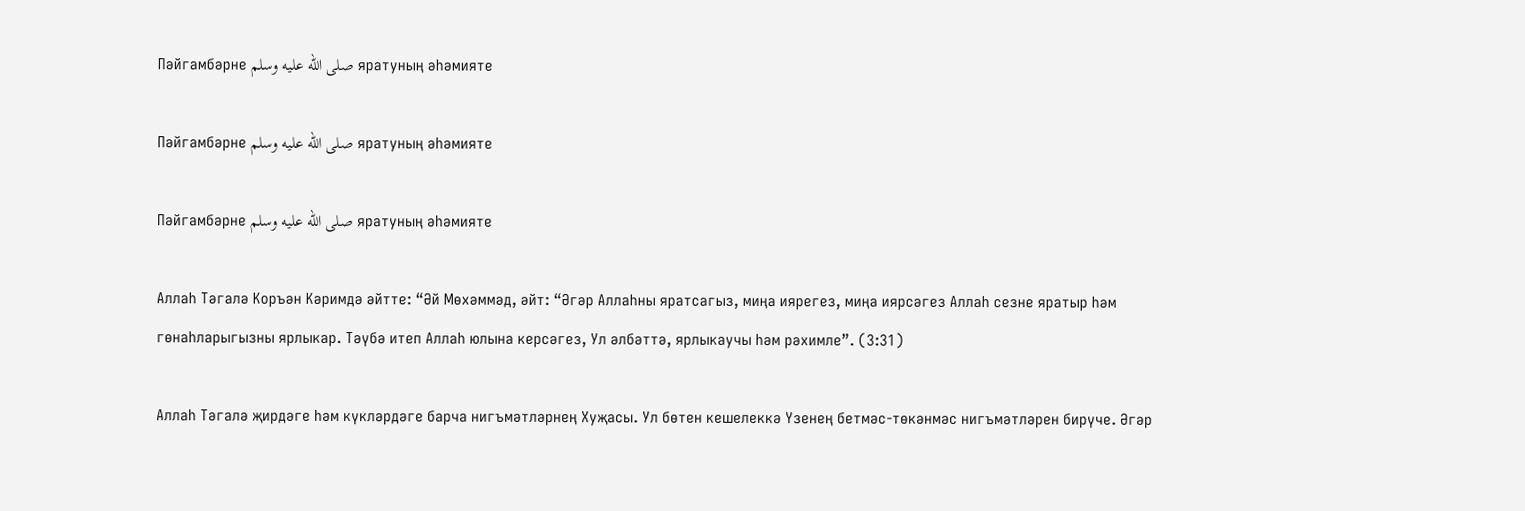Пәйгамбәрне صلى الله عليه وسلم яратуның әһәмияте

Пәйгамбәрне صلى الله عليه وسلم яратуның әһәмияте

Пәйгамбәрне صلى الله عليه وسلم яратуның әһәмияте

Аллаһ Тәгалә Коръән Кәримдә әйтте: “Әй Мөхәммәд, әйт: “Әгәр Аллаһны яратсагыз, миңа иярегез, миңа иярсәгез Аллаһ сезне яратыр һәм гөнаһларыгызны ярлыкар. Тәүбә итеп Аллаһ юлына керсәгез, Ул әлбәттә, ярлыкаучы һәм рәхимле”. (3:31)

Аллаһ Тәгалә җирдәге һәм күкләрдәге барча нигъмәтләрнең Хуҗасы. Ул бөтен кешелеккә Үзенең бетмәс-төкәнмәс нигъмәтләрен бирүче. Әгәр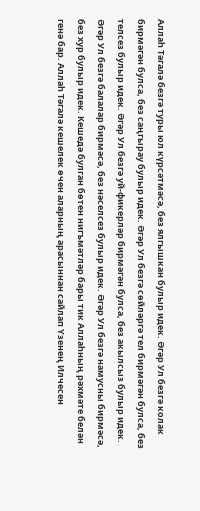Аллаһ Тәгалә безгә туры юл күрсәтмәсә, без ялгышкан булыр идек. Әгәр Ул безгә колак бирмәгән булса, без саңгырау булыр идек. Әгәр Ул безгә сөйләргә тел бирмәгән булса, без телсез булыр идек. Әгәр Ул безгә уй-фикерләр бирмәгән булса, без акылсыз булыр идек. Әгәр Ул безгә балалар бирмәсә, без нәселсез булыр идек. Әгәр Ул безгә намусны бирмәсә, без хур булыр идек. Кешедә булган бөтен нигъмәтләр бары тик Аллаһның рәхмәте белән генә бар. Аллаһ Тәгалә кешелек өчен аларның арасыннан сайлап Үзенең Илчесен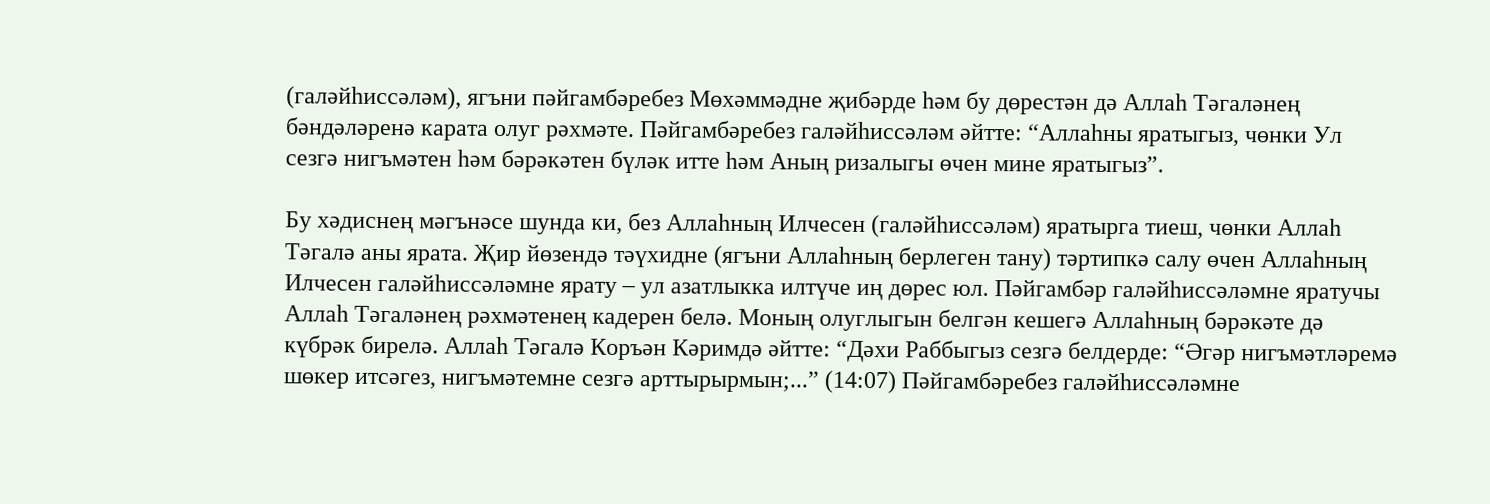(галәйһиссәләм), ягъни пәйгамбәребез Мөхәммәдне җибәрде һәм бу дөрестән дә Аллаһ Тәгаләнең бәндәләренә карата олуг рәхмәте. Пәйгамбәребез галәйһиссәләм әйтте: “Аллаһны яратыгыз, чөнки Ул сезгә нигъмәтен һәм бәрәкәтен бүләк итте һәм Аның ризалыгы өчен мине яратыгыз”.

Бу хәдиснең мәгънәсе шунда ки, без Аллаһның Илчесен (галәйһиссәләм) яратырга тиеш, чөнки Аллаһ Тәгалә аны ярата. Җир йөзендә тәүхидне (ягъни Аллаһның берлеген тану) тәртипкә салу өчен Аллаһның Илчесен галәйһиссәләмне ярату – ул азатлыкка илтүче иң дөрес юл. Пәйгамбәр галәйһиссәләмне яратучы Аллаһ Тәгаләнең рәхмәтенең кадерен белә. Моның олуглыгын белгән кешегә Аллаһның бәрәкәте дә күбрәк бирелә. Аллаһ Тәгалә Коръән Кәримдә әйтте: “Дәхи Раббыгыз сезгә белдерде: “Әгәр нигъмәтләремә шөкер итсәгез, нигъмәтемне сезгә арттырырмын;...” (14:07) Пәйгамбәребез галәйһиссәләмне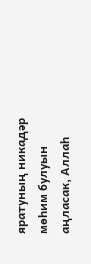яратуның никадәр мөһим булуын аңласак, Аллаһ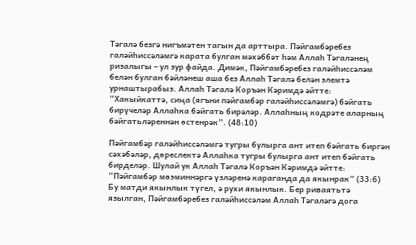Тәгалә безгә нигъмәтен тагын да арттыра. Пәйгамбәребез галәйһиссәләмгә карата булган мәхәббәт һәм Аллаһ Тәгаләнең ризалыгы – ул зур файда. Димәк, Пәйгамбәребез галәйһиссәләм белән булган бәйләнеш аша без Аллаһ Тәгалә белән элемтә урнаштырабыз. Аллаһ Тәгалә Коръән Кәримдә әйтте: “Хакыйкаттә, сиңа (ягъни пәйгамбәр галәйһиссәләмгә) бәйгать бирүчеләр Аллаһка бәйгать бирәләр. Аллаһның кодрәте аларның бәйгатьләреннән өстенрәк”. (48:10)

Пәйгамбәр галәйһиссәләмгә тугры булырга ант итеп бәйгать биргән сәхәбәләр, дөреслектә Аллаһка тугры булырга ант итеп бәйгать бирделәр. Шулай ук Аллаһ Тәгалә Коръән Кәримдә әйтте: “Пәйгамбәр мөэминнәргә үзләренә караганда да якынрак” (33:6) Бу матди якынлык түгел, ә рухи якынлык. Бер риваятьтә язылган, Пәйгамбәребез галәйһиссәләм Аллаһ Тәгаләгә дога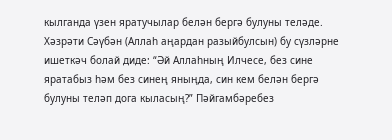кылганда үзен яратучылар белән бергә булуны теләде. Хәзрәти Сәүбән (Аллаһ аңардан разыйбулсын) бу сүзләрне ишеткәч болай диде: “Әй Аллаһның Илчесе, без сине яратабыз һәм без синең яныңда, син кем белән бергә булуны теләп дога кыласың?” Пәйгамбәребез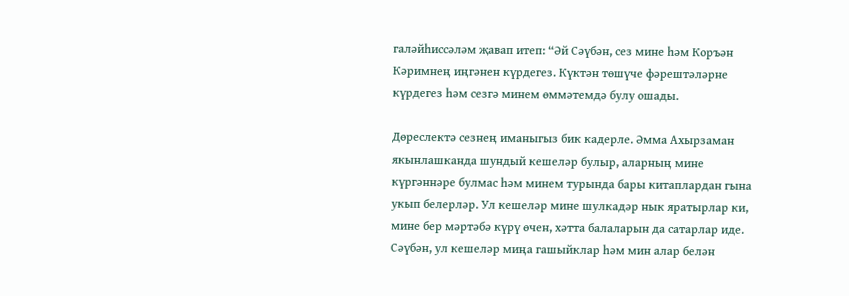галәйһиссәләм җавап итеп: “Әй Сәүбән, сез мине һәм Коръән Кәримнең иңгәнен күрдегез. Күктән төшүче фәрештәләрне күрдегез һәм сезгә минем өммәтемдә булу ошады.

Дөреслектә сезнең иманыгыз бик кадерле. Әмма Ахырзаман якынлашканда шундый кешеләр булыр, аларның мине күргәннәре булмас һәм минем турында бары китаплардан гына укып белерләр. Ул кешеләр мине шулкадәр нык яратырлар ки, мине бер мәртәбә күрү өчен, хәтта балаларын да сатарлар иде. Сәүбән, ул кешеләр миңа гашыйклар һәм мин алар белән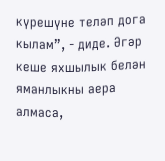күрешүне теләп дога кылам”, - диде. Әгәр кеше яхшылык белән яманлыкны аера алмаса,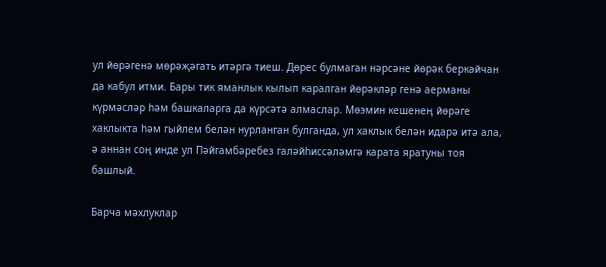ул йөрәгенә мөрәҗәгать итәргә тиеш. Дөрес булмаган нәрсәне йөрәк беркайчан да кабул итми. Бары тик яманлык кылып каралган йөрәкләр генә аерманы күрмәсләр һәм башкаларга да күрсәтә алмаслар. Мөэмин кешенең йөрәге хаклыкта һәм гыйлем белән нурланган булганда, ул хаклык белән идарә итә ала, ә аннан соң инде ул Пәйгамбәребез галәйһиссәләмгә карата яратуны тоя башлый.

Барча мәхлуклар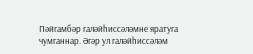Пәйгамбәр галәйһиссәләмне яратуга чумганнар. Әгәр ул галәйһиссәләм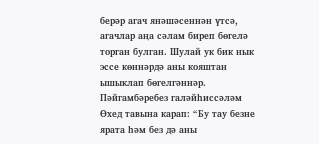берәр агач янәшәсеннән үтсә, агачлар аңа сәлам биреп бөгелә торган булган. Шулай ук бик нык эссе көннәрдә аны кояштан ышыклап бөгелгәннәр. Пәйгамбәребез галәйһиссәләм Өхед тавына карап: “Бу тау безне ярата һәм без дә аны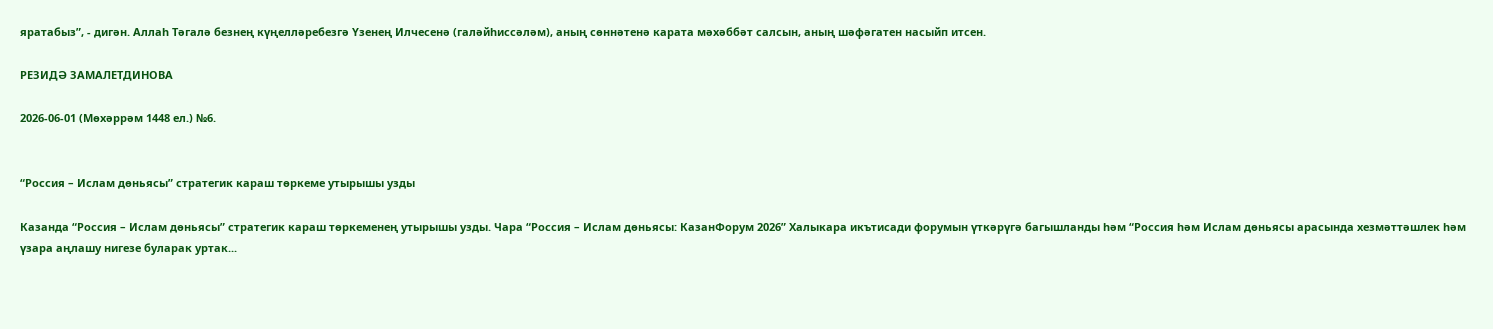яратабыз”, - дигән. Аллаһ Тәгалә безнең күңелләребезгә Үзенең Илчесенә (галәйһиссәләм), аның сөннәтенә карата мәхәббәт салсын, аның шәфәгатен насыйп итсен.

РЕЗИДӘ ЗАМАЛЕТДИНОВА

2026-06-01 (Мөхәррәм 1448 ел.) №6.


“Россия – Ислам дөньясы” стратегик караш төркеме утырышы узды

Казанда “Россия – Ислам дөньясы” стратегик караш төркеменең утырышы узды. Чара “Россия – Ислам дөньясы: КазанФорум 2026” Халыкара икътисади форумын үткәрүгә багышланды һәм “Россия һәм Ислам дөньясы арасында хезмәттәшлек һәм үзара аңлашу нигезе буларак уртак...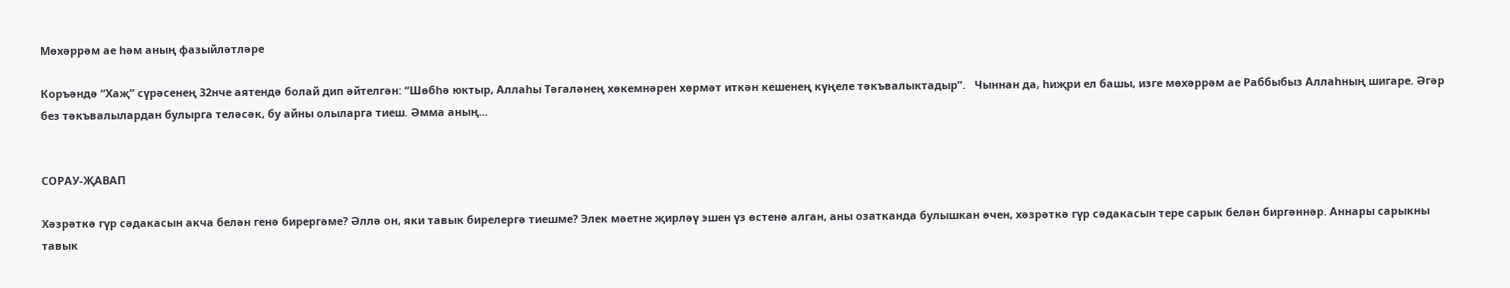Мөхәррәм ае һәм аның фазыйләтләре

Коръәндә “Хаҗ” сүрәсенең 32нче аятендә болай дип әйтелгән: “Шөбһә юктыр, Аллаһы Тәгаләнең хөкемнәрен хөрмәт иткән кешенең күңеле тәкъвалыктадыр”.   Чыннан да, һиҗри ел башы, изге мөхәррәм ае Раббыбыз Аллаһның шигаре. Әгәр без тәкъвалылардан булырга теләсәк, бу айны олыларга тиеш. Әмма аның...


СОРАУ-ҖАВАП

Хәзрәткә гүр сәдакасын акча белән генә бирергәме? Әллә он, яки тавык бирелергә тиешме? Элек мәетне җирләү эшен үз өстенә алган, аны озатканда булышкан өчен, хәзрәткә гүр сәдакасын тере сарык белән биргәннәр. Аннары сарыкны тавык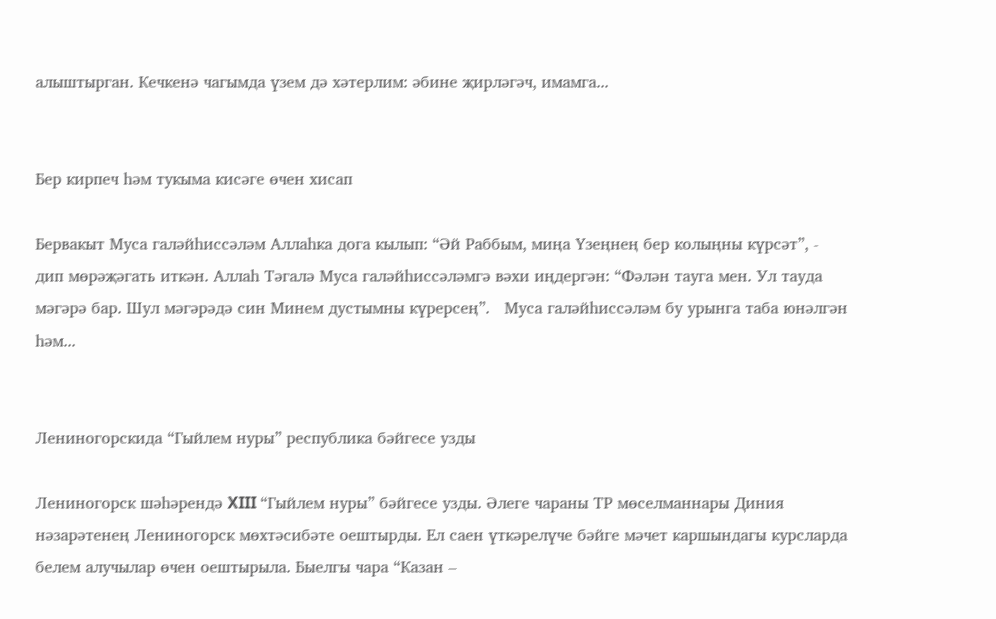алыштырган. Кечкенә чагымда үзем дә хәтерлим: әбине җирләгәч, имамга...


Бер кирпеч һәм тукыма кисәге өчен хисап

Бервакыт Муса галәйһиссәләм Аллаһка дога кылып: “Әй Раббым, миңа Үзеңнең бер колыңны күрсәт”, - дип мөрәҗәгать иткән. Аллаһ Тәгалә Муса галәйһиссәләмгә вәхи иңдергән: “Фәлән тауга мен. Ул тауда мәгәрә бар. Шул мәгәрәдә син Минем дустымны күрерсең”.   Муса галәйһиссәләм бу урынга таба юнәлгән һәм...


Лениногорскида “Гыйлем нуры” республика бәйгесе узды

Лениногорск шәһәрендә XIII “Гыйлем нуры” бәйгесе узды. Әлеге чараны ТР мөселманнары Диния нәзарәтенең Лениногорск мөхтәсибәте оештырды. Ел саен үткәрелүче бәйге мәчет каршындагы курсларда белем алучылар өчен оештырыла. Быелгы чара “Казан –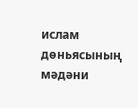ислам дөньясының мәдәни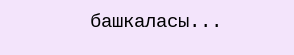башкаласы...